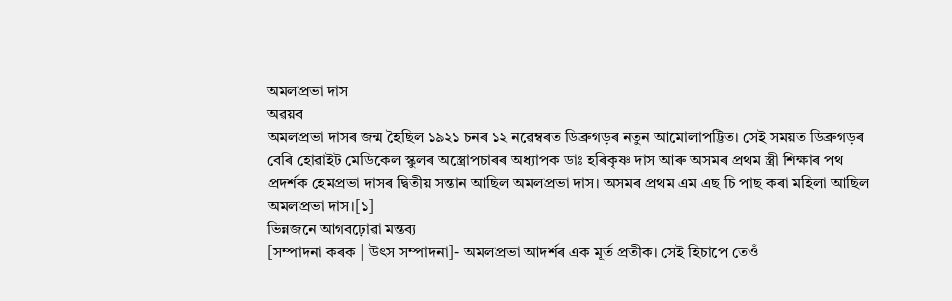অমলপ্ৰভা দাস
অৱয়ব
অমলপ্ৰভা দাসৰ জন্ম হৈছিল ১৯২১ চনৰ ১২ নৱেম্বৰত ডিব্ৰুগড়ৰ নতুন আমোলাপট্টিত। সেই সময়ত ডিব্ৰুগড়ৰ বেৰি হোৱাইট মেডিকেল স্কুলৰ অস্ত্ৰোপচাৰৰ অধ্যাপক ডাঃ হৰিকৃষ্ণ দাস আৰু অসমৰ প্ৰথম স্ত্ৰী শিক্ষাৰ পথ প্ৰদৰ্শক হেমপ্ৰভা দাসৰ দ্বিতীয় সন্তান আছিল অমলপ্ৰভা দাস। অসমৰ প্ৰথম এম এছ চি পাছ কৰা মহিলা আছিল অমলপ্ৰভা দাস।[১]
ভিন্নজনে আগবঢ়োৱা মন্তব্য
[সম্পাদনা কৰক | উৎস সম্পাদনা]- অমলপ্ৰভা আদৰ্শৰ এক মূৰ্ত প্ৰতীক। সেই হিচাপে তেওঁ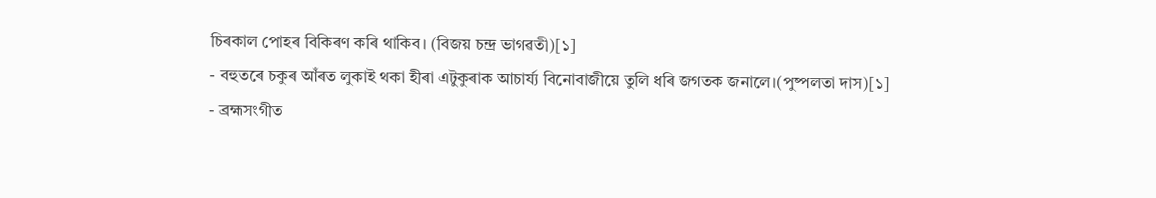চিৰকাল পোহৰ বিকিৰণ কৰি থাকিব। (বিজয় চন্দ্ৰ ভাগৱতী)[১]
- বহুতৰে চকুৰ আঁৰত লুকাই থকা হীৰা এটুকুৰাক আচাৰ্য্য বিনোবাজীয়ে তুলি ধৰি জগতক জনালে।(পুষ্পলতা দাস)[১]
- ব্ৰহ্মসংগীত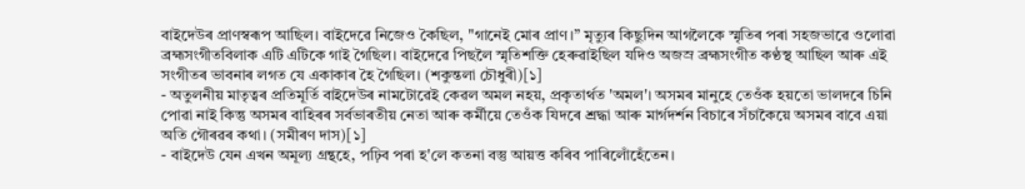বাইদেউৰ প্ৰাণস্বৰূপ আছিল। বাইদেৱে নিজেও কৈছিল, "গানেই মোৰ প্ৰাণ।” মৃত্যুৰ কিছুদিন আগলৈকে স্মৃতিৰ পৰা সহজভাৱে ওলোৱা ব্ৰহ্মসংগীতবিলাক এটি এটিকে গাই গৈছিল। বাইদেৱে পিছলৈ স্মৃতিশক্তি হেৰুৱাইছিল যদিও অজস্ৰ ব্ৰহ্মসংগীত কণ্ঠস্থ আছিল আৰু এই সংগীতৰ ভাবনাৰ লগত যে একাকাৰ হৈ গৈছিল। (শকুন্তলা চৌধুৰী)[১]
- অতুলনীয় মাতৃত্বৰ প্ৰতিমূৰ্তি বাইদেউৰ নামটোৱেই কেৱল অমল নহয়, প্ৰকৃতাৰ্থত 'অমল'। অসমৰ মানুহে তেওঁক হয়তো ভালদৰে চিনি পোৱা নাই কিন্তু অসমৰ বাহিৰৰ সৰ্বভাৰতীয় নেতা আৰু কৰ্মীয়ে তেওঁক যিদৰে শ্ৰদ্ধা আৰু মাৰ্গদৰ্শন বিচাৰে সঁচাকৈয়ে অসমৰ বাবে এয়া অতি গৌৰৱৰ কথা। (সমীৰণ দাস)[১]
- বাইদেউ যেন এখন অমূল্য গ্ৰন্থহে, পঢ়িব পৰা হ'লে কতনা বস্তু আয়ত্ত কৰিব পাৰিলোঁহেঁতেন।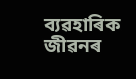ব্যৱহাৰিক জীৱনৰ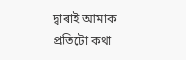দ্বাৰাই আমাক প্ৰতিটো কথা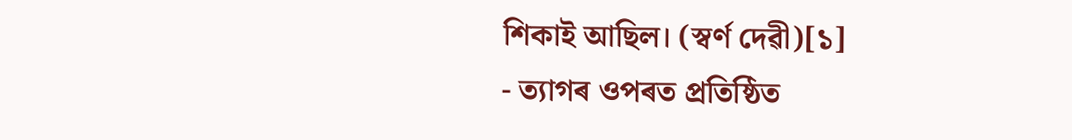শিকাই আছিল। (স্বৰ্ণ দেৱী)[১]
- ত্যাগৰ ওপৰত প্ৰতিষ্ঠিত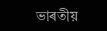ভাৰতীয়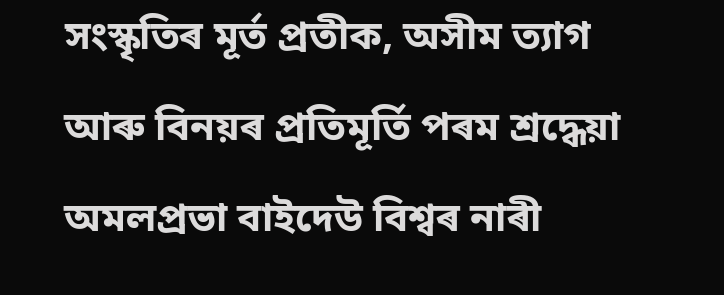সংস্কৃতিৰ মূৰ্ত প্ৰতীক, অসীম ত্যাগ আৰু বিনয়ৰ প্ৰতিমূৰ্তি পৰম শ্ৰদ্ধেয়া অমলপ্ৰভা বাইদেউ বিশ্বৰ নাৰী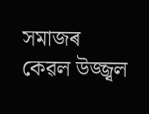সমাজৰ কেৱল উজ্জ্বল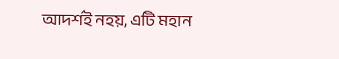আদৰ্শই নহয়, এটি মহান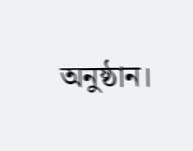অনুষ্ঠান।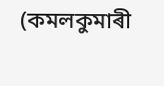(কমলকুমাৰী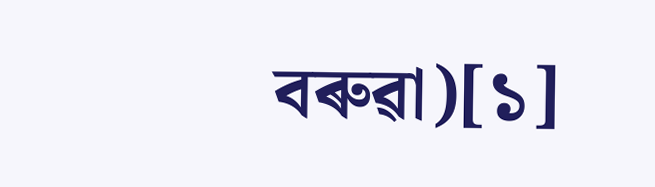বৰুৱা)[১]